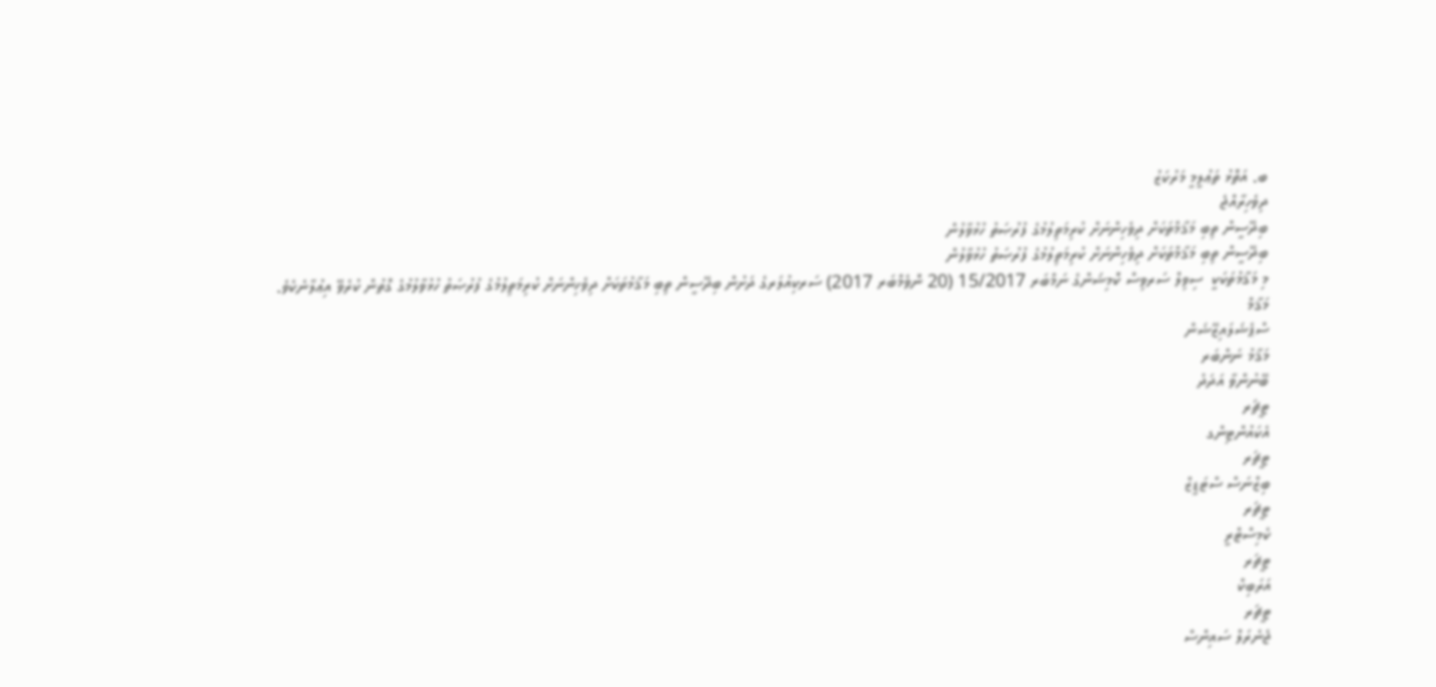ބ. އަތޮޅު ތަޢުލީމީ މަރުކަޒު
ދިވެހިރާއްޖެ
ބިދޭސީން ތިބި މަޤާމްތަކަށް ދިވެހިންނަށް ކުރިމަތިލުމުގެ ފުރުޞަތު ހުޅުވާލުން
ބިދޭސީން ތިބި މަޤާމްތަކަށް ދިވެހިންނަށް ކުރިމަތިލުމުގެ ފުރުޞަތު ހުޅުވާލުން
މި މަޤާމުތަކަކީ  ސިވިލް ސަރވިސް ކޮމިޝަންގެ ނަމްބަރ 15/2017 (20 ނޮވެމްބަރ 2017) ސަރކިއުލަރގެ ދަށުން ބިދޭސީން ތިބި މަޤާމުތަކަށް ދިވެހިންނަށް ކުރިމަތިލުމުގެ ފުރުޞަތު ހުޅުވާލުމުގެ ގޮތުން ކުރެވޭ އިޢުލާނެކެވެ.
މަޤާމް
ސްޕެޝަލައިޒޭޝަން
މަޤާމު ނަންބަރ
ބޭނުންވާ އަދަދު
ޓީޗަރ
އެކައުންޓިންގ
ޓީޗަރ
ބިޒްނަސް ސްޓަޑީޒް
ޓީޗަރ
ކެމިސްޓްރީ
ޓީޗަރ
އަރަބިކް
ޓީޗަރ
ޖެނެރަލް ސައިންސް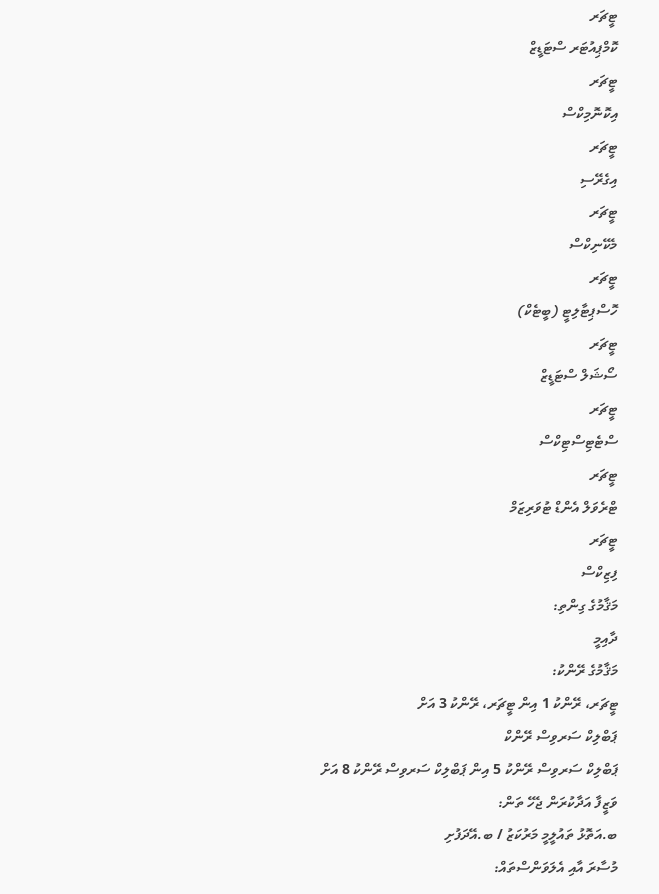ޓީޗަރ
ކޮމްޕިއުޓަރ ސްޓަޑީޒް
ޓީޗަރ
އިކޮނޮމިކްސް
ޓީޗަރ
އިގެރޭސި
ޓީޗަރ
މެކޭނިކްސް
ޓީޗަރ
ހޮސްޕިޓާލިޓީ (ބީޓެކް)
ޓީޗަރ
ސޯޝަލް ސްޓަޑީޒް
ޓީޗަރ
ސްޓެޓިސްޓިކްސް
ޓީޗަރ
ޓްރެވަލް އެންޑް ޓުވަރިޒަމް
ޓީޗަރ
ފިޒިކްސް
މަޤާމުގެ ގިންތި:
ދާއިމީ
މަޤާމުގެ ރޭންކު:
ޓީޗަރ، ރޭންކު 1 އިން ޓީޗަރ، ރޭންކު 3 އަށް
ޕަބްލިކް ސަރވިސް ރޭންކް
ޕަބްލިކް ސަރވިސް ރޭންކު 5 އިން ޕަބްލިކް ސަރވިސް ރޭންކު 8 އަށް
ވަޒީފާ އަދާކުރަން ޖެހޭ ތަން:
ބ.އަތޮޅު ތައުލީމީ މަރުކަޒު / ބ.އޭދަފުށި
މުސާރަ އާއި އެލަވަންސްތައް: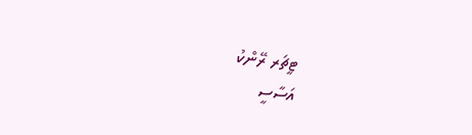ޓީޗަރ ރޭންކު
އަސާސީ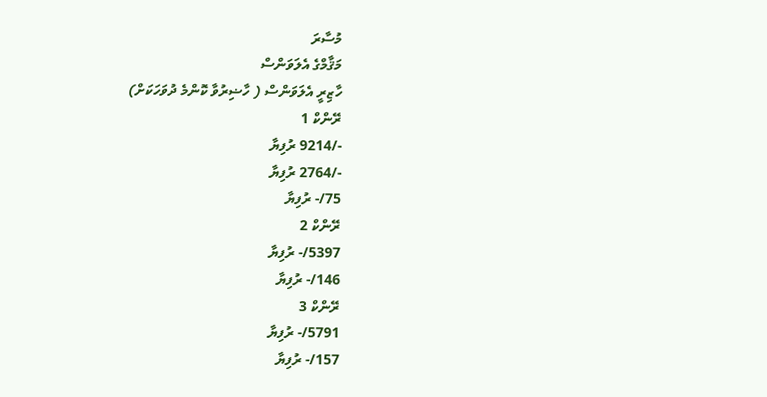މުސާރަ
މަޤާމްގެ އެލަވަންސް
ހާޒިރީ އެލަވަންސް ( ހާޟިރުވާ ކޮންމެ ދުވަހަކަށް)
ރޭންކް 1
-/9214 ރުފިޔާ
-/2764 ރުފިޔާ
75/- ރުފިޔާ
ރޭންކް 2
5397/- ރުފިޔާ
146/- ރުފިޔާ
ރޭންކް 3
5791/- ރުފިޔާ
157/- ރުފިޔާ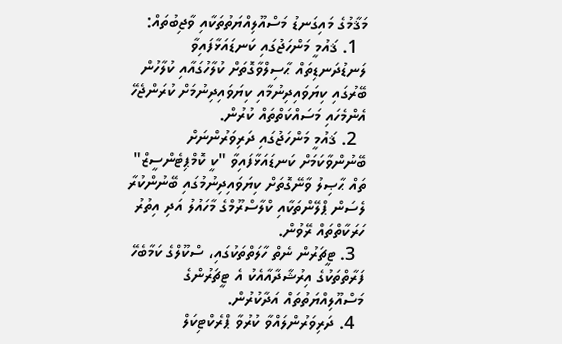މަޤާމުގެ މައިގަނޑު މަސްއޫލިއްޔަތުތަކާއި ވާޖިބުތައް:
  1. ޤައުމީ މަންހަޖުގައި ކަނޑައަޅާފައިވާ ލަނޑުދަނޑިތައް ޙާސިލްވާގޮތަށް ކުލާހުގައާއި ކުލާހުން ބޭރުގައި ކިޔަވައިދިނުމާއި ކިޔަވައިދިނުމަށް ކުރަންޖެހޭ އެންމެހައި މަސައްކަތްތައް ކުރުން.
  2. ޤައުމީ މަންހަޖުގައި ދަރިވަރުންނަށް ބޭނުންވާކަމަށް ކަނޑައަޅާފައިވާ "ކީ ކޮމްޕިޓެންސީޒް" ތައް ޙާޞިލު ވާނޭގޮތަށް ކިޔަވައިދިނުމުގައި ބޭނުންކުރާ ލެސަން ޕްލޭންތަކާއި ކްލާސްރޫމްގެ މާހައުލު އަދި އިތުރު ހަރަކާތްތައް ރޭވުން.
  3. ޓީޗަރުން ނެތް ހާލަތްތަކުގައި، ސްކޫލްގެ ކަމާބެހޭ ފަރާތްތަކުގެ އިރުޝާދާއާއެކު އެ ޓީޗަރުންގެ މަސްއޫލިއްޔަތުތައް އަދާކުރުން.
  4. ދަރިވަރުންލައްވާ ކުރުވާ ޕްރެކްޓިކަލް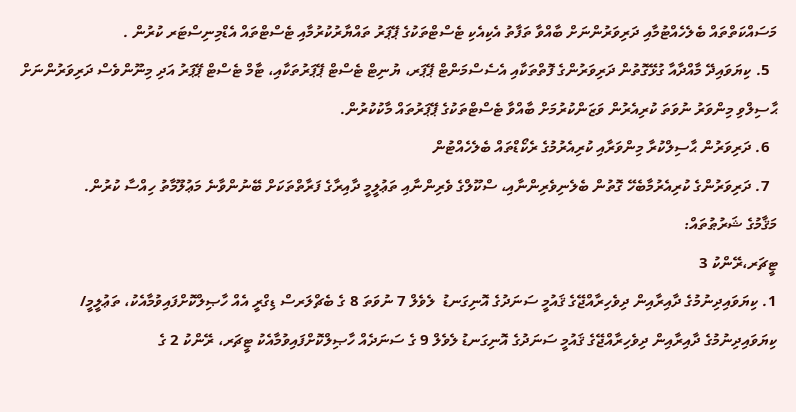މަސައްކަތްތައް ބެލެހެއްޓުމާއި ދަރިވަރުންނަށް ބާއްވާ ތަފާތު އެކިއެކި ޓެސްޓްތަކުގެ ޕޭޕަރު ތައްޔާރުކުރުމާއި ޓެސްޓްތައް އެޑްމިނިސްޓަރ ކުރުން .
  5. ކިޔަވައިދޭ މާއްދާއާ ގުޅޭގޮތުން ދަރިވަރުންގެ ފޮތްތަކާއި އެސެސްމަންޓް ޕޭޕަރ، ޔުނިޓް ޓެސްޓް ޕޭޕަރުތަކާއި، ޓާމް ޓެސްޓް ޕޭޕަރު އަދި މިނޫންވެސް ދަރިވަރުންނަށް ޙާސިލްވި މިންވަރު ނުވަތަ ކުރިއެރުން ވަޒަންކުރުމަށް ބާއްވާ ޓެސްޓްތަކުގެ ޕޭޕަރުތައް މާކުކުރުން.
  6. ދަރިވަރުން ޙާސިލްކުރާ މިންވަރާއި ކުރިއެރުމުގެ ރެކޯޑްތައް ބެލެހެއްޓުން
  7. ދަރިވަރުންގެ ކުރިއެރުމާބެހޭ ގޮތުން ބެލެނިވެރިންނާއި، ސްކޫލްގެ ވެރިންނާއި ތަޢުލީމީ ދާއިރާގެ ފަރާތްތަކަށް ބޭނުންވާނެ މަޢުލޫމާތު ހިއްސާ ކުރުން.
މަޤާމުގެ ޝަރުޠުތައް:
ޓީޗަރ،ރޭންކު 3
1. ކިޔަވައިދިނުމުގެ ދާއިރާއިން ދިވެހިރާއްޖޭގެ ޤައުމީ ސަނަދުގެ އޮނިގަނޑު  ލެވެލް 7 ނުވަތަ 8 ގެ ބެޗްލަރސް ޑިގްރީ އެއް ހާޞިލްކޮށްފައިވުމާއެކު، ތަޢުލީމީ/ ކިޔަވައިދިނުމުގެ ދާއިރާއިން ދިވެހިރާއްޖޭގެ ޤައުމީ ސަނަދުގެ އޮނިގަނޑު ލެވެލް 9 ގެ ސަނަދެއް ހާޞިލްކޮށްފައިވުމާއެކު ޓީޗަރ، ރޭންކު 2 ގެ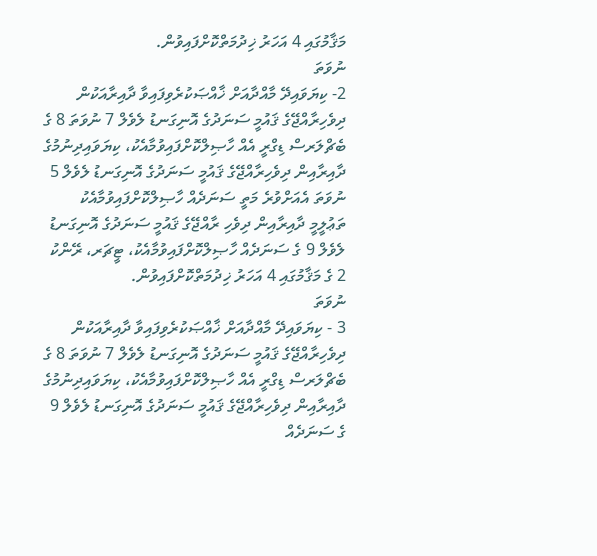މަޤާމުގައި 4 އަހަރު ޚިދުމަތްކޮށްފައިވުން.
ނުވަތަ
2- ކިޔަވައިދޭ މާއްދާއަށް ޚާއްޞަކުރެވިފައިވާ ދާއިރާއަކުން ދިވެހިރާއްޖޭގެ ޤައުމީ ސަނަދުގެ އޮނިގަނޑު ލެވެލް 7 ނުވަތަ 8 ގެ ބެޗްލަރސް ޑިގްރީ އެއް ހާޞިލްކޮށްފައިވުމާއެކު، ކިޔަވައިދިނުމުގެ ދާއިރާއިން ދިވެހިރާއްޖޭގެ ޤައުމީ ސަނަދުގެ އޮނިގަނޑު ލެވެލް 5 ނުވަތަ އެއަށްވުރެ މަތީ ސަނަދެއް ހާޞިލްކޮށްފައިވުމާއެކު ތަޢުލީމީ ދާއިރާއިން ދިވެހި ރާއްޖޭގެ ޤައުމީ ސަނަދުގެ އޮނިގަނޑު ލެވެލް 9 ގެ ސަނަދެއް ހާޞިލްކޮށްފައިވުމާއެކު، ޓީޗަރ، ރޭންކު 2 ގެ މަޤާމުގައި 4 އަހަރު ޚިދުމަތްކޮށްފައިވުން.
ނުވަތަ
3 - ކިޔަވައިދޭ މާއްދާއަށް ޚާއްޞަކުރެވިފައިވާ ދާއިރާއަކުން ދިވެހިރާއްޖޭގެ ޤައުމީ ސަނަދުގެ އޮނިގަނޑު ލެވެލް 7 ނުވަތަ 8 ގެ ބެޗްލަރސް ޑިގްރީ އެއް ހާޞިލްކޮށްފައިވުމާއެކު، ކިޔަވައިދިނުމުގެ ދާއިރާއިން ދިވެހިރާއްޖޭގެ ޤައުމީ ސަނަދުގެ އޮނިގަނޑު ލެވެލް 9 ގެ ސަނަދެއް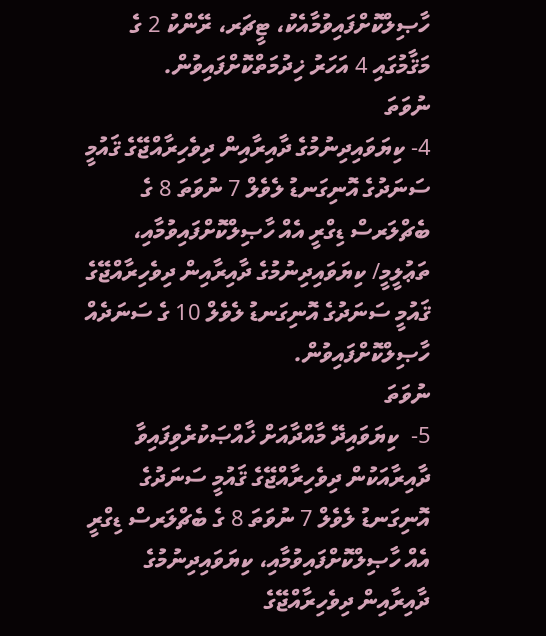ހާޞިލްކޮށްފައިވުމާއެކު، ޓީޗަރ، ރޭންކު 2 ގެ މަޤާމުގައި 4 އަހަރު ޚިދުމަތްކޮށްފައިވުން.
ނުވަތަ
4- ކިޔަވައިދިނުމުގެ ދާއިރާއިން ދިވެހިރާއްޖޭގެ ޤައުމީ ސަނަދުގެ އޮނިގަނޑު ލެވެލް 7 ނުވަތަ 8 ގެ ބެޗްލަރސް ޑިގްރީ އެއް ހާޞިލްކޮށްފައިވުމާއި، ތަޢުލީމީ/ ކިޔަވައިދިނުމުގެ ދާއިރާއިން ދިވެހިރާއްޖޭގެ ޤައުމީ ސަނަދުގެ އޮނިގަނޑު ލެވެލް 10 ގެ ސަނަދެއް ހާޞިލްކޮށްފައިވުން.
ނުވަތަ
5-  ކިޔަވައިދޭ މާއްދާއަށް ޚާއްޞަކުރެވިފައިވާ ދާއިރާއަކުން ދިވެހިރާއްޖޭގެ ޤައުމީ ސަނަދުގެ އޮނިގަނޑު ލެވެލް 7 ނުވަތަ 8 ގެ ބެޗްލަރސް ޑިގްރީ އެއް ހާޞިލްކޮށްފައިވުމާއި، ކިޔަވައިދިނުމުގެ ދާއިރާއިން ދިވެހިރާއްޖޭގެ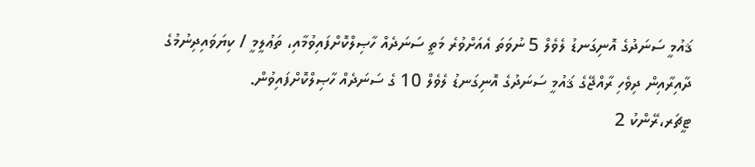ޤައުމީ ސަނަދުގެ އޮނިގަނޑު ލެވެލް 5 ނުވަތަ އެއަށްވުރެ މަތީ ސަނަދެއް ހާޞިލްކޮށްފައިވުމާއި، ތަޢުލީމީ / ކިޔަވައިދިނުމުގެ ދާއިރާއިން ދިވެހި ރާއްޖޭގެ ޤައުމީ ސަނަދުގެ އޮނިގަނޑު ލެވެލް 10 ގެ ސަނަދެއް ހާޞިލްކޮށްފައިވުން.
ޓީޗަރ،ރޭންކު 2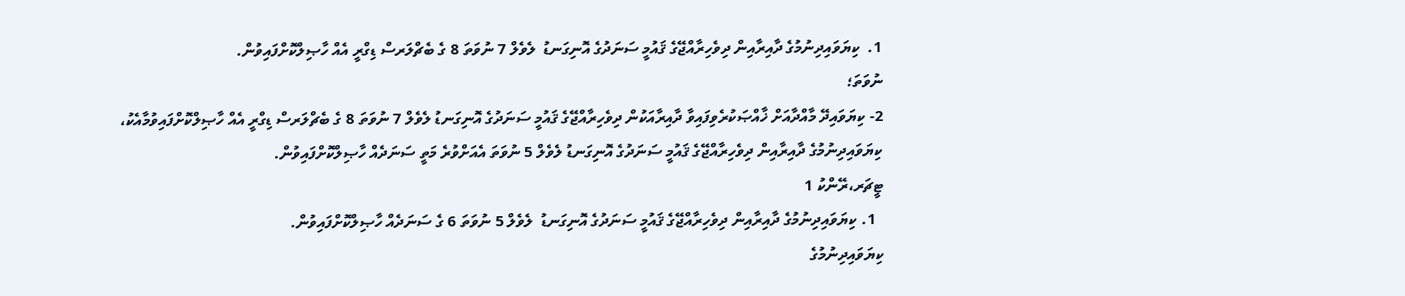1.  ކިޔަވައިދިނުމުގެ ދާއިރާއިން ދިވެހިރާއްޖޭގެ ޤައުމީ ސަނަދުގެ އޮނިގަނޑު  ލެވެލް 7 ނުވަތަ 8 ގެ ބެޗްލަރސް ޑިގްރީ އެއް ހާޞިލްކޮށްފައިވުން.
ނުވަތަ؛
2- ކިޔަވައިދޭ މާއްދާއަށް ޚާއްޞަކުރެވިފައިވާ ދާއިރާއަކުން ދިވެހިރާއްޖޭގެ ޤައުމީ ސަނަދުގެ އޮނިގަނޑު ލެވެލް 7 ނުވަތަ 8 ގެ ބެޗްލަރސް ޑިގްރީ އެއް ހާޞިލްކޮށްފައިވުމާއެކު، ކިޔަވައިދިނުމުގެ ދާއިރާއިން ދިވެހިރާއްޖޭގެ ޤައުމީ ސަނަދުގެ އޮނިގަނޑު ލެވެލް 5 ނުވަތަ އެއަށްވުރެ މަތީ ސަނަދެއް ހާޞިލްކޮށްފައިވުން.
ޓީޗަރ،ރޭންކު 1
  1. ކިޔަވައިދިނުމުގެ ދާއިރާއިން ދިވެހިރާއްޖޭގެ ޤައުމީ ސަނަދުގެ އޮނިގަނޑު  ލެވެލް 5 ނުވަތަ 6 ގެ ސަނަދެއް ހާޞިލްކޮށްފައިވުން.
ކިޔަވައިދިނުމުގެ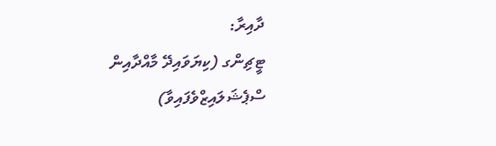ދާއިރާ:
ޓީޗިންގ (ކިޔަވައިދޭ މާއްދާއިން ސްޕެޝަލައިޒްވެފައިވާ)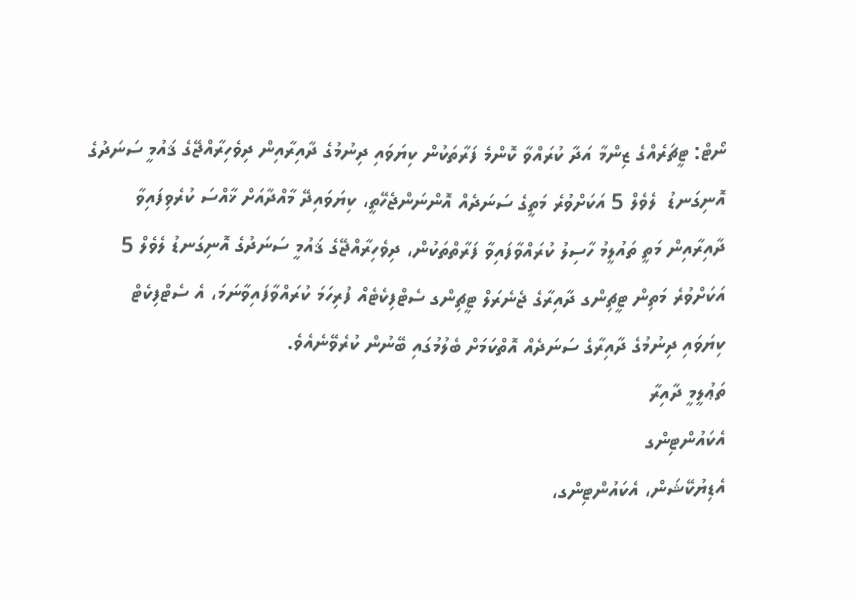ނޯޓް: ޓީޗަރެއްގެ ޒިންމާ އަދާ ކުރައްވާ ކޮންމެ ފަރާތަކުން ކިޔަވައި ދިނުމުގެ ދާއިރާއިން ދިވެހިރާއްޖޭގެ ޤައުމީ ސަނަދުގެ އޮނިގަނޑު  ލެވެލް 5 އަކަށްވުރެ މަތީގެ ސަނަދެއް އޮންނަންޖެހޭތީ، ކިޔަވައިދޭ މާއްދާއަށް ޚާއްސަ ކުރެވިފައިވާ ދާއިރާއިން މަތީ ތައުލީމު ހާސިލު ކުރައްވާފައިވާ ފަރާތްތަކުން، ދިވެހިރާއްޖޭގެ ޤައުމީ ސަނަދުގެ އޮނިގަނޑު ލެވެލް 5 އަކަށްވުރެ މަތިން ޓީޗިންގ ދާއިރާގެ ޖެނެރަލް ޓީޗިންގ ސެޓްފިކެޓެއް ފުރިހަމަ ކުރައްވާފައިވާނަމަ، އެ ސެޓްފިކެޓް ކިޔަވައި ދިނުމުގެ ދާއިރާގެ ސަނަދެއް އޮތްކަމަށް ބެލުމުގައި ބޭނުން ކުރެވޭނެއެވެ.
ތަޢުލީމީ ދާއިރާ
އެކައުންޓިންގ
އެޑިޔުކޭޝަން، އެކައުންޓިންގ،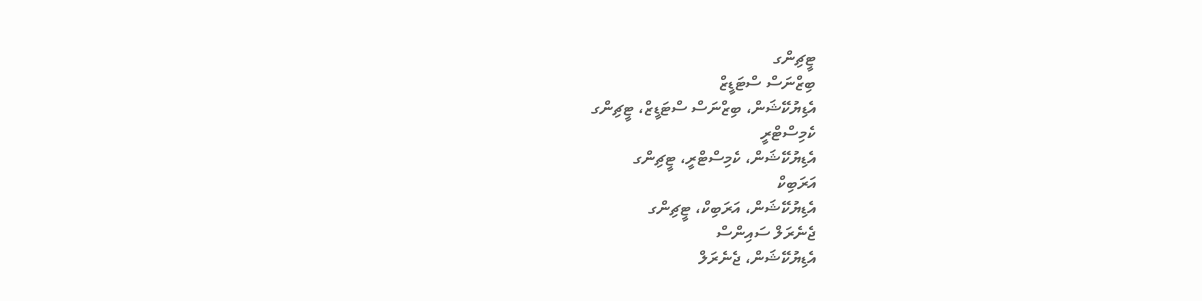ޓީޗިންގ
ބިޒްނަސް ސްޓަޑީޒް
އެޑިޔުކޭޝަން، ބިޒްނަސް ސްޓަޑީޒް، ޓީޗިންގ
ކެމިސްޓްރީ
އެޑިޔުކޭޝަން، ކެމިސްޓްރީ، ޓީޗިންގ
އަރަބިކް
އެޑިޔުކޭޝަން، އަރަބިކް، ޓީޗިންގ
ޖެނެރަލް ސައިންސް
އެޑިޔުކޭޝަން، ޖެނެރަލް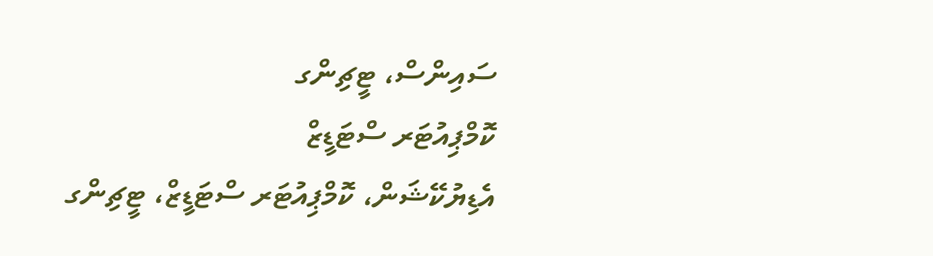ސައިންސް، ޓީޗިންގ
ކޮމްޕިއުޓަރ ސްޓަޑީޒް
އެޑިޔުކޭޝަން، ކޮމްޕިއުޓަރ ސްޓަޑީޒް، ޓީޗިންގ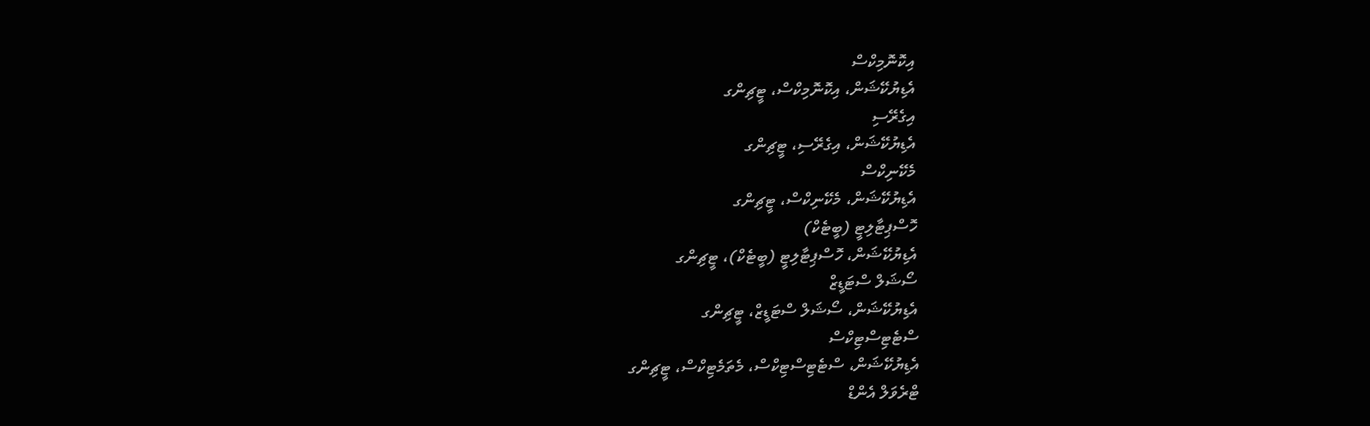އިކޮނޮމިކްސް
އެޑިޔުކޭޝަން، އިކޮނޮމިކްސް، ޓީޗިންގ
އިގެރޭސި
އެޑިޔުކޭޝަން، އިގެރޭސި، ޓީޗިންގ
މެކޭނިކްސް
އެޑިޔުކޭޝަން، މެކޭނިކްސް، ޓީޗިންގ
ހޮސްޕިޓާލިޓީ (ބީޓެކް)
އެޑިޔުކޭޝަން، ހޮސްޕިޓާލިޓީ (ބީޓެކް)، ޓީޗިންގ
ސޯޝަލް ސްޓަޑީޒް
އެޑިޔުކޭޝަން، ސޯޝަލް ސްޓަޑީޒް، ޓީޗިންގ
ސްޓެޓިސްޓިކްސް
އެޑިޔުކޭޝަން، ސްޓެޓިސްޓިކްސް، މެތަމެޓިކްސް، ޓީޗިންގ
ޓްރެވަލް އެންޑް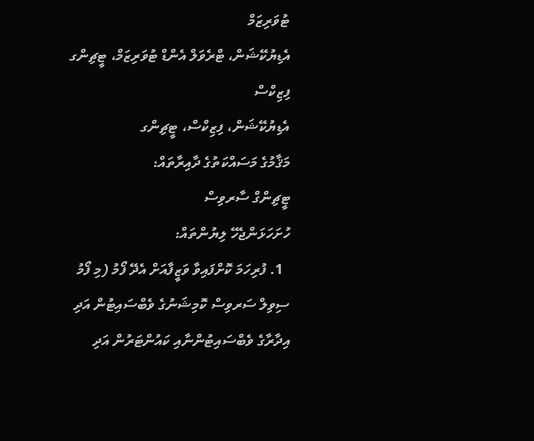ޓުވަރިޒަމް
އެޑިޔުކޭޝަން، ޓްރެވަލް އެންޑް ޓުވަރިޒަމް، ޓީޗިންގ
ފިޒިކްސް
އެޑިޔުކޭޝަން، ފިޒިކްސް، ޓީޗިންގ
މަޤާމުގެ މަސައްކަތުގެ ދާއިރާތައް:
ޓީޗިންގް ސާރވިސް
ހުށަހަޅަންޖެހޭ ލިޔުންތައް:
  1. ފުރިހަމަ ކޮށްފައިވާ ވަޒީފާއަށް އެދޭ ފޯމު (މި ފޯމު ސިވިލް ސަރވިސް ކޮމިޝަނުގެ ވެބްސައިޓުން އަދި އިދާރާގެ ވެބްސައިޓުންނާއި ކައުންޓަރުން އަދި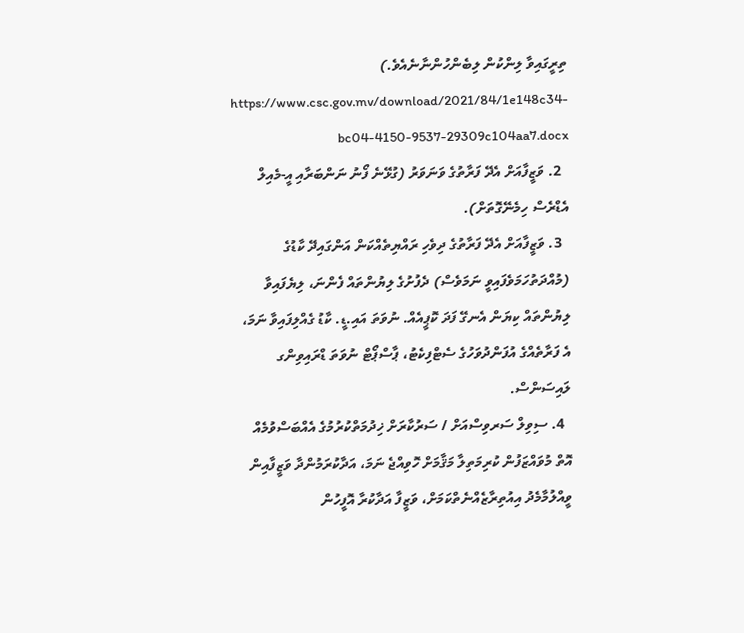ތިރީގައިވާ ލިންކުން ލިބެންހުންނާނެއެވެ.)  https://www.csc.gov.mv/download/2021/84/1e148c34-bc04-4150-9537-29309c104aa7.docx
  2. ވަޒީފާއަށް އެދޭ ފަރާތުގެ ވަނަވަރު (ގުޅޭނެ ފޯނު ނަންބަރާއި އީ-މެއިލް އެޑްރެސް ހިމެނޭގޮތަށް).
  3. ވަޒީފާއަށް އެދޭ ފަރާތުގެ ދިވެހި ރައްޔިތެއްކަން އަންގައިދޭ ކާޑުގެ (މުއްދަތުހަމަވެފައިވީ ނަމަވެސް) ދެފުށުގެ ލިޔުންތައް ފެންނަ، ލިޔެފައިވާ ލިޔުންތައް ކިޔަން އެނގޭ ފަދަ ކޮޕީއެއް. ނުވަތަ އައި.ޑީ. ކާޑު ގެއްލިފައިވާ ނަމަ، އެ ފަރާތެއްގެ އުފަންދުވަހުގެ ސެޓްފިކެޓު، ޕާސްޕޯޓް ނުވަތަ ޑްރައިވިންގ ލައިސަންސް.
  4. ސިވިލް ސަރވިސްއަށް / ސަރުކާރަށް ޚިދުމަތްކުރުމުގެ އެއްބަސްވުމެއް އޮތް މުވައްޒަފުން ކުރިމަތިލާ މަޤާމަށް ހޮވިއްޖެ ނަމަ، އަދާކުރަމުންދާ ވަޒީފާއިން ވީއްލުމާމެދު އިއުތިރާޒެއްނެތްކަމަށް، ވަޒީފާ އަދާކުރާ އޮފީހުން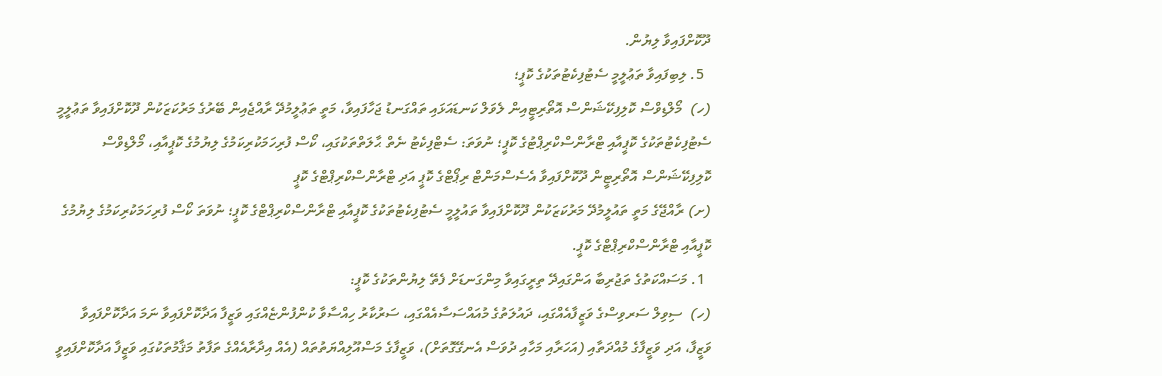ދޫކޮށްފައިވާ ލިޔުން.
  5. ލިބިފައިވާ ތަޢުލީމީ ސެޓުފިކެޓުތަކުގެ ކޮޕީ؛
(ހ)  މޯލްޑިވްސް ކޮލިފިކޭޝަންސް އޮތޯރިޓީއިން ލެވަލް ކަނޑައަޅައި ތައްގަނޑު ޖަހާފައިވާ، މަތީ ތަޢުލީމުދޭ ރާއްޖެއިން ބޭރުގެ މަރުކަޒަކުން ދޫކޮށްފައިވާ ތަޢުލީމީ ސެޓުފިކެޓުތަކުގެ ކޮޕީއާއި ޓްރާންސްކްރިޕްޓުގެ ކޮޕީ؛ ނުވަތަ: ސެޓްފިކެޓު ނެތް ޙާލަތްތަކުގައި، ކޯސް ފުރިހަމަކުރިކަމުގެ ލިޔުމުގެ ކޮޕީއާއި، މޯލްޑިވްސް ކޮލިފިކޭޝަންސް އޮތޯރިޓީން ދޫކޮށްފައިވާ އެސެސްމަންޓް ރިޕޯޓްގެ ކޮޕީ އަދި ޓްރާންސްކްރިޕްޓްގެ ކޮޕީ
(ށ) ރާއްޖޭގެ މަތީ ތައުލީމުދޭ މަރުކަޒަކުން ދޫކޮށްފައިވާ ތައުލީމީ ސެޓުފިކެޓުތަކުގެ ކޮޕީއާއި ޓްރާންސްކްރިޕްޓްގެ ކޮޕީ؛ ނުވަތަ ކޯސް ފުރިހަމަކުރިކަމުގެ ލިޔުމުގެ ކޮޕީއާއި ޓްރާންސްކްރިޕްޓްގެ ކޮޕީ.
  1. މަސައްކަތުގެ ތަޖުރިބާ އަންގައިދޭ ތިރީގައިވާ މިންގަނޑަށް ފެތޭ ލިޔުންތަކުގެ ކޮޕީ:
(ހ)  ސިވިލް ސަރވިސްގެ ވަޒީފާއެއްގައި، ދައުލަތުގެ މުއައްސަސާއެއްގައި، ސަރުކާރު ހިއްސާވާ ކުންފުންޏެއްގައި ވަޒީފާ އަދާކޮށްފައިވާ ނަމަ އަދާކޮށްފައިވާ ވަޒީފާ، އަދި ވަޒީފާގެ މުއްދަތާއި (އަހަރާއި މަހާއި ދުވަސް އެނގޭގޮތަށް)، ވަޒީފާގެ މަސްއޫލިއްޔަތުތައް (އެއް އިދާރާއެއްގެ ތަފާތު މަޤާމުތަކުގައި ވަޒީފާ އަދާކޮށްފައިވީ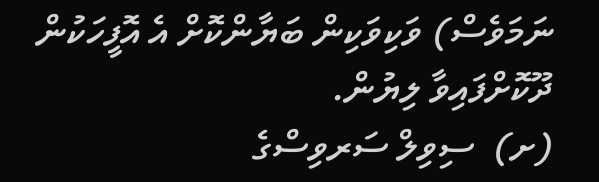ނަމަވެސް) ވަކިވަކިން ބަޔާންކޮށް އެ އޮފީހަކުން ދޫކޮށްފައިވާ ލިޔުން.
(ށ)  ސިވިލް ސަރވިސްގެ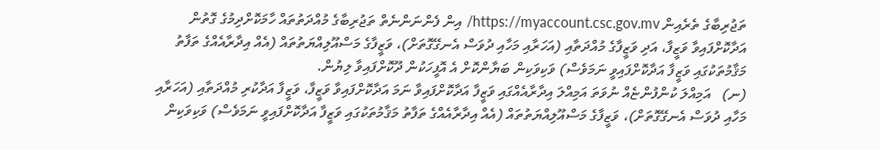ތަޖުރިބާގެ ތެރެއިން https://myaccount.csc.gov.mv/ އިން ފެންނަންނެތް ތަޖުރިބާގެ މުއްދަތުތައް ހާމަކޮށްދިމުގެ ގޮތުން އަދާކޮށްފައިވާ ވަޒީފާ، އަދި ވަޒީފާގެ މުއްދަތާއި (އަހަރާއި މަހާއި ދުވަސް އެނގޭގޮތަށް)، ވަޒީފާގެ މަސްއޫލިއްޔަތުތައް (އެއް އިދާރާއެއްގެ ތަފާތު މަޤާމުތަކުގައި ވަޒީފާ އަދާކޮށްފައިވީ ނަމަވެސް) ވަކިވަކިން ބަޔާންކޮށް އެ އޮފީހަކުން ދޫކޮށްފައިވާ ލިޔުން.
(ނ)   އަމިއްލަ ކުންފުންޏެއް ނުވަތަ އަމިއްލަ އިދާރާއެއްގައި ވަޒީފާ އަދާކޮށްފައިވާ ނަމަ އަދާކޮށްފައިވާ ވަޒީފާ، ވަޒީފާ އަދާކުރި މުއްދަތާއި (އަހަރާއި މަހާއި ދުވަސް އެނގޭގޮތަށް)، ވަޒީފާގެ މަސްއޫލިއްޔަތުތައް (އެއް އިދާރާއެއްގެ ތަފާތު މަޤާމުތަކުގައި ވަޒީފާ އަދާކޮށްފައިވީ ނަމަވެސް) ވަކިވަކިން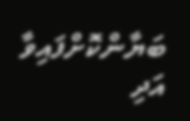ބަޔާންކޮށްފައިވާ އަދި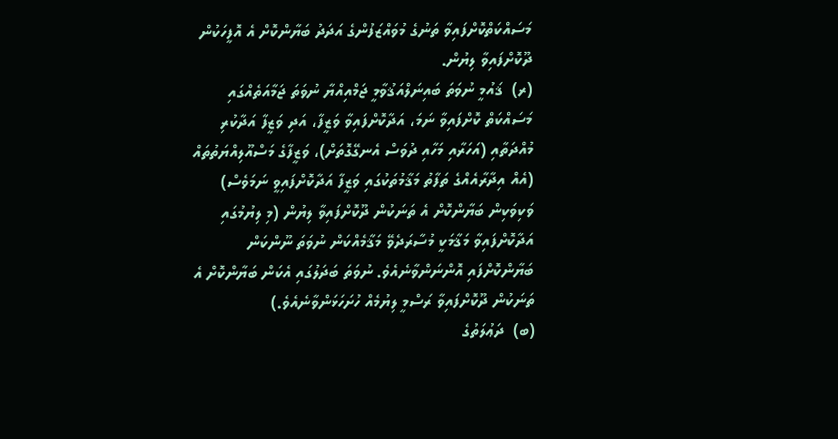މަސައްކަތްކޮށްފައިވާ ތަނުގެ މުވައްޒަފުންގެ އަދަދު ބަޔާންކޮށް އެ އޮފީހަކުން ދޫކޮށްފައިވާ ލިޔުން.
(ރ)  ޤައުމީ ނުވަތަ ބައިނަލްއަޤުވާމީ ޖަމްއިއްޔާ ނުވަތަ ޖަމާއަތެއްގައި މަސައްކަތް ކޮށްފައިވާ ނަމަ، އަދާކޮށްފައިވާ ވަޒީފާ، އަދި ވަޒީފާ އަދާކުރި މުއްދަތާއި (އަހަރާއި މަހާއި ދުވަސް އެނގޭގޮތަށް)، ވަޒީފާގެ މަސްއޫލިއްޔަތުތައް (އެއް އިދާރާއެއްގެ ތަފާތު މަޤާމުތަކުގައި ވަޒީފާ އަދާކޮށްފައިވީ ނަމަވެސް) ވަކިވަކިން ބަޔާންކޮށް އެ ތަނަކުން ދޫކޮށްފައިވާ ލިޔުން (މި ލިޔުމުގައި އަދާކޮށްފައިވާ މަޤާމަކީ މުސާރަދެވޭ މަޤާމެއްކަން ނުވަތަ ނޫންކަން ބަޔާންކޮށްފައި އޮންނަންވާނެއެވެ. ނުވަތަ ބަދަލުގައި އެކަން ބަޔާންކޮށް އެ ތަނަކުން ދޫކޮށްފައިވާ ރަސްމީ ލިޔުމެއް ހުށަހަޅަންވާނެއެވެ.)
(ބ)  ދަޢުލަތުގެ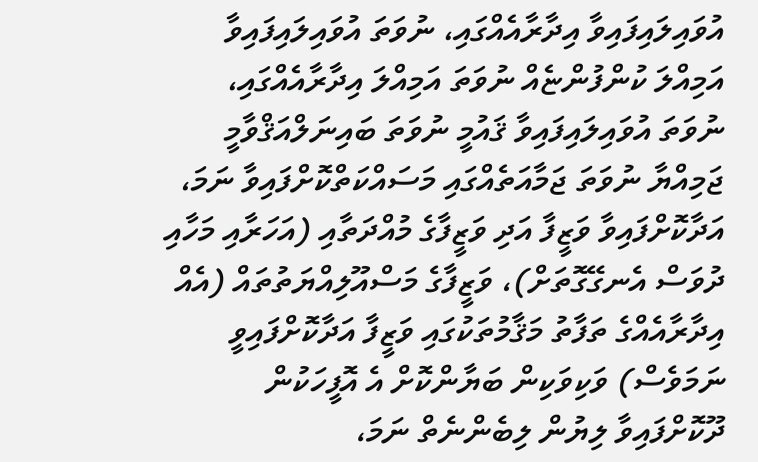އުވައިލައިފައިވާ އިދާރާއެއްގައި، ނުވަތަ އުވައިލައިފައިވާ އަމިއްލަ ކުންފުންޏެއް ނުވަތަ އަމިއްލަ އިދާރާއެއްގައި، ނުވަތަ އުވައިލައިފައިވާ ޤައުމީ ނުވަތަ ބައިނަލްއަޤްވާމީ ޖަމިއްޔާ ނުވަތަ ޖަމާއަތެއްގައި މަސައްކަތްކޮށްފައިވާ ނަމަ، އަދާކޮށްފައިވާ ވަޒީފާ އަދި ވަޒީފާގެ މުއްދަތާއި (އަހަރާއި މަހާއި ދުވަސް އެނގޭގޮތަށް)، ވަޒީފާގެ މަސްއޫލިއްޔަތުތައް (އެއް އިދާރާއެއްގެ ތަފާތު މަޤާމުތަކުގައި ވަޒީފާ އަދާކޮށްފައިވީ ނަމަވެސް) ވަކިވަކިން ބަޔާންކޮށް އެ އޮފީހަކުން ދޫކޮށްފައިވާ ލިޔުން ލިބެންނެތް ނަމަ،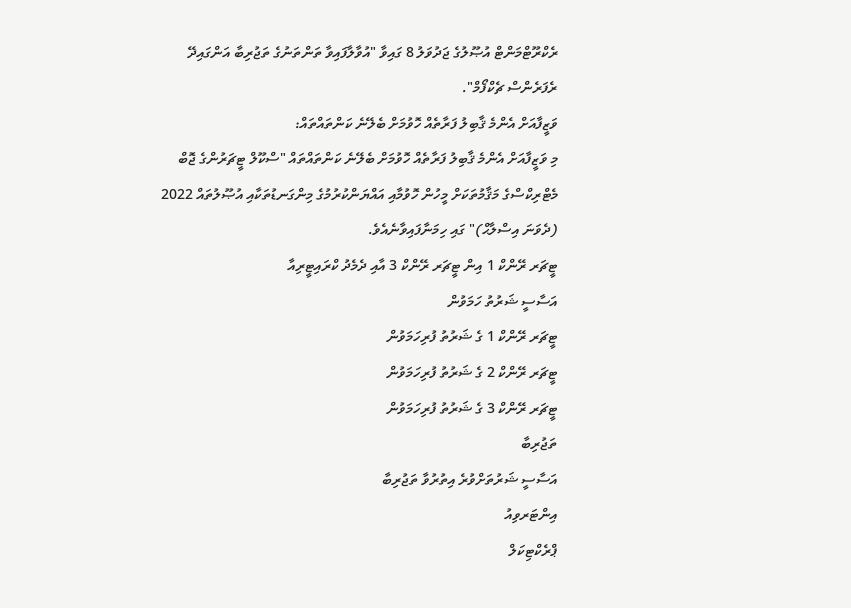ރެކްރޫޓްމަންޓް އުޞޫލުގެ ޖަދުވަލު 8 ގައިވާ "އުވާލާފައިވާ ތަންތަނުގެ ތަޖުރިބާ އަންގައިދޭ ރެފަރެންސް ޗެކްފޯމް".
ވަޒީފާއަށް އެންމެ ޤާބިލު ފަރާތެއް ހޮވުމަށް ބެލޭނެ ކަންތައްތައް:
މި ވަޒީފާއަށް އެންމެ ޤާބިލު ފަރާތެއް ހޮވުމަށް ބެލޭނެ ކަންތައްތައް "ސްކޫލް ޓީޗަރުންގެ ޖޮބް މެޓްރިކްސްގެ މަޤާމުތަކަށް މީހުން ހޮވުމާއި އައްޔަންކުރުމުގެ މިންގަނޑުތަކާއި އުޞޫލުތައް 2022 (ދެވަނަ އިސްލާޙް)" ގައި ހިމަނާފައިވާނެއެވެ.
ޓީޗަރ ރޭންކް 1 އިން ޓީޗަރ ރޭންކް 3 އާއި ދެމެދު ކްރައިޓީރިއާ
އަސާސީ ޝަރުތު ހަމަވުން
ޓީޗަރ ރޭންކް 1 ގެ ޝަރުތު ފުރިހަމަވުން
ޓީޗަރ ރޭންކް 2 ގެ ޝަރުތު ފުރިހަމަވުން
ޓީޗަރ ރޭންކް 3 ގެ ޝަރުތު ފުރިހަމަވުން
ތަޖުރިބާ
އަސާސީ ޝަރުތަށްވުރެ އިތުރުވާ ތަޖުރިބާ
އިންޓަރވިއު
ޕްރެކްޓިކަލް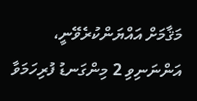މަޤާމަށް އައްޔަންކުރެވޭނީ، އަންނަނިވި 2 މިންގަނޑު ފުރިހަމަވާ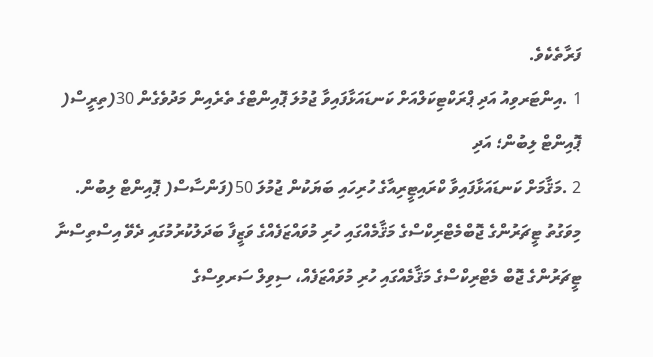ފަރާތެކެވެ.
1 .އިންޓަރވިއު އަދި ޕްރަކްޓިކަލްއަށް ކަނޑައަޅާފައިވާ ޖުމުލަ ޕޮއިންޓްގެ ތެރެއިން މަދުވެގެން 30(ތިރީސް( ޕޮއިންޓް ލިބުން؛ އަދި
2 .މަޤާމަށް ކަނޑައަޅާފައިވާ ކްރައިޓީރިއާގެ ހުރިހައި ބަޔަކުން ޖުމުލަ 50(ފަންސާސް( ޕޮއިންޓް ލިބުން.
މިވަގުތު ޓީޗަރުންގެ ޖޮބްމެޓްރިކްސްގެ މަޤާމެއްގައި ހުރި މުވައްޒަފެއްގެ ވަޒީފާ ބަދަލުކުރުމުގައި ދެވޭ އިސްތިސްނާ
ޓީޗަރުންގެ ޖޮބް މެޓްރިކްސްގެ މަޤާމެއްގައި ހުރި މުވައްޒަފެއް، ސިވިލް ސަރވިސްގެ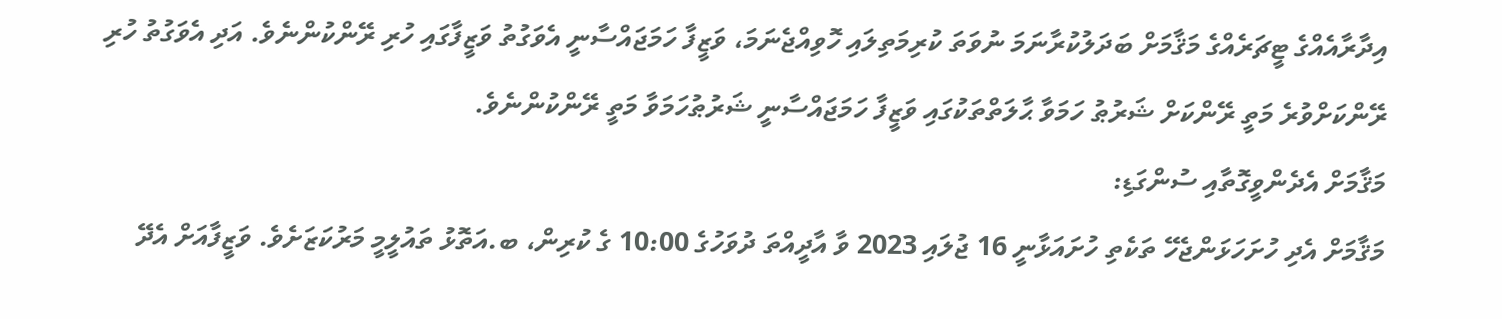އިދާރާއެއްގެ ޓީޗަރެއްގެ މަޤާމަށް ބަދަލުކުރާނަމަ ނުވަތަ ކުރިމަތިލައި ހޮވިއްޖެނަމަ، ވަޒީފާ ހަމަޖައްސާނީ އެވަގުތު ވަޒީފާގައި ހުރި ރޭންކުންނެވެ. އަދި އެވަގުތު ހުރި ރޭންކަށްވުރެ މަތީ ރޭންކަށް ޝަރުޠު ހަމަވާ ޙާލަތްތަކުގައި ވަޒީފާ ހަމަޖައްސާނީ ޝަރުޠުހަމަވާ މަތީ ރޭންކުންނެވެ.
މަޤާމަށް އެދެންވީގޮތާއި ސުންގަޑި:
މަޤާމަށް އެދި ހުށަހަޅަންޖެހޭ ތަކެތި ހުށައަޅާނީ 16 ޖުލައި 2023 ވާ އާދީއްތަ ދުވަހުގެ 10:00 ގެ ކުރިން، ބ.އަތޮޅު ތައުލީމީ މަރުކަޒަށެވެ. ވަޒީފާއަށް އެދޭ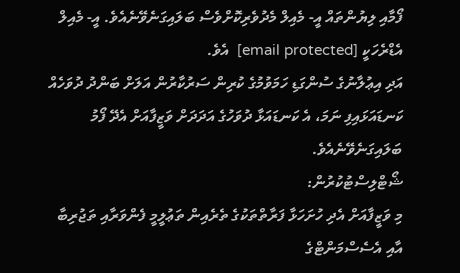ފޯމާއި ލިޔުންތައް އީ- މެއިލް މެދުވެރިކޮށްވެސް ބަލައިގަނެވޭނެއެވެ. އީ- މެއިލް އެޑްރެހަކީ [email protected]  އެވެ.
އަދި އިޢުލާނުގެ ސުންގަޑި ހަމަވުމުގެ ކުރިން ސަރުކާރުން އަލަށް ބަންދު ދުވަހެއް ކަނޑައަޅައިފި ނަމަ، އެ ކަނޑައަޅާ ދުވަހުގެ އަދަދަށް ވަޒީފާއަށް އެދޭ ފޯމު ބަލައިގަނެވޭނެއެވެ.
ޝޯޓްލިސްޓުކުރުން:
މި ވަޒީފާއަށް އެދި ހުށަހަޅާ ފަރާތްތަކުގެ ތެރެއިން ތަޢުލީމީ ފެންވަރާއި ތަޖުރިބާ އާއި އެސެސްމަންޓްގެ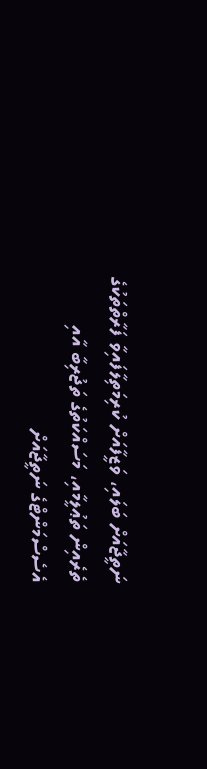ނަތީޖާއަށް ބަލައި، ވަޒީފާއަށް ކުރިމަތިލާފައިވާ ފަރާތްތަކުގެ ތެރެއިން ތަޢުލީމާއި، މަސައްކަތުގެ ތަޖުރިބާ އާއި އެސެސްމަންޓްގެ ނަތީޖާއަށް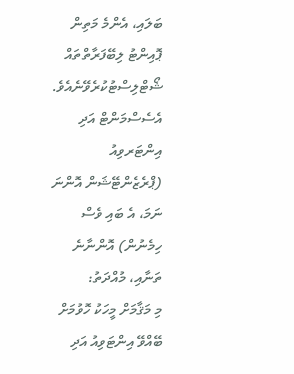ބަލައި، އެންމެ މަތިން ޕޮއިންޓު ލިބޭފަރާތްތައް ޝޯޓްލިސްޓުކުރެވޭނެއެވެ.
އެސެސްމަންޓް އަދި އިންޓަރވިއު (ޕްރެޒެންޓޭޝަން އޮންނަ ނަމަ، އެ ބައި ވެސް ހިމެނުން) އޮންނާނެ ތަނާއި، މުއްދަތު:
މި މަޤާމަށް މީހަކު ހޮވުމަށް ބޭއްވޭ އިންޓަވިއު އަދި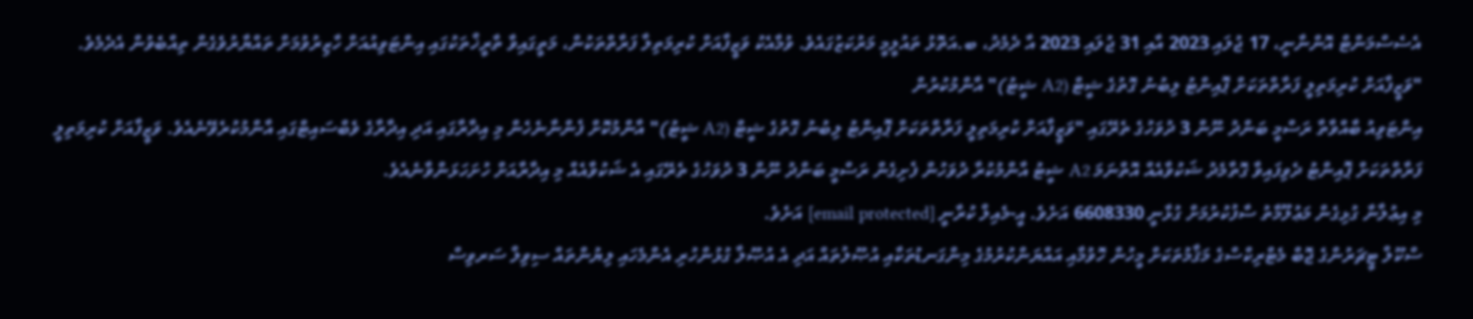އެސެސްމަންޓް އޮންނާނީ، 17 ޖުލައި 2023 އާއި 31 ޖުލައި 2023 އާ ދެމެދު، ބ.އަތޮޅު ތައުލީމީ މަރުކަޒުގައެވެ. ވުމާއެކު ވަޒީފާއަށް ކުރިމަތިލާ ފަރާތްތަކުން، މަތީގައިވާ ތާރީޚްތަކުގައި އިންޓަވިއުއަށް ހާޒިރުވުމަށް ތައްޔާރުވެގެން ތިއްބެވުން އެދެމެވެ.
"ވަޒީފާއަށް ކުރިމަތިލީ ފަރާތްތަކަށް ޕޮއިންޓު ލިބުނު ގޮތުގެ ޝީޓް (A2 ޝީޓު)" އާންމުކުރުން
އިންޓަވިއު ބާއްވާތާ ރަސްމީ ބަންދު ނޫން 3 ދުވަހުގެ ތެރޭގައި "ވަޒީފާއަށް ކުރިމަތިލީ ފަރާތްތަކަށް ޕޮއިންޓު ލިބުނު ގޮތުގެ ޝީޓް (A2 ޝީޓު)" އާންމުކޮށް ފެންނާނެހެން މި އިދާރާގައި އަދި އިދާރާގެ ވެބްސައިޓްގައި އާންމުކުރެވޭނެއެވެ. ވަޒީފާއަށް ކުރިމަތިލީ ފަރާތްތަކަށް ޕޮއިންޓު ދެވިފައިވާ ގޮތާމެދު ޝަކުވާއެއް އޮތްނަމަ A2 ޝީޓު އާންމުކުރާ ދުވަހުން ފެށިގެން ރަސްމީ ބަންދު ނޫން 3 ދުވަހުގެ ތެރޭގައި އެ ޝަކުވާއެއް މި އިދާރާއަށް ހުށަހަޅަންވާނެއެވެ.
މި އިޢުލާނާ ގުޅިގެން މަޢުލޫމާތު ސާފުކުރުމަށް ގުޅާނީ 6608330 އަށެވެ. އީ-މެއިލް ކުރާނީ [email protected] އަށެވެ.
ސްކޫލް ޓީޗަރުންގެ ޖޮބް މެޓްރިކްސްގެ މަޤާމުތަކަށް މީހުން ހޮވުމާއި އައްޔަންކުރުމުގެ މިންގަނޑުތަކާއި އުޞޫލުތައް އަދި އެ އުޞޫލާ ގުޅުންހުރި އެންމެހައި ލިޔުންތައް ސިވިލް ސަރވިސް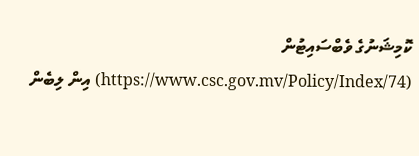ކޮމިޝަނުގެ ވެބްސައިޓުން (https://www.csc.gov.mv/Policy/Index/74) އިން ލިބެން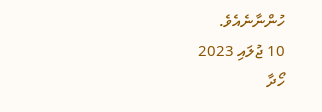ހުންނާނެއެވެ.
10 ޖުލައި 2023
ހޯދާ